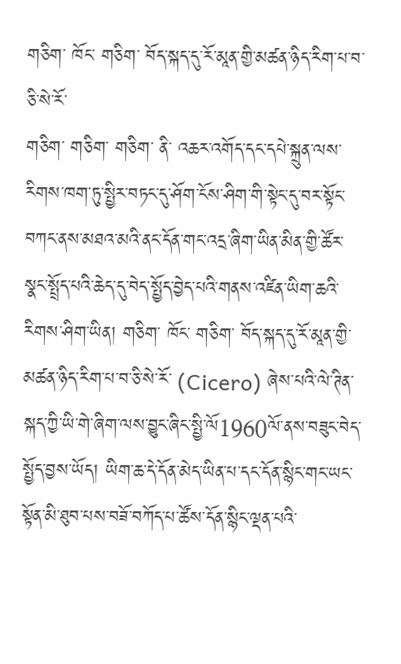གཅིག་ ཁོང་ གཅིག་ བོད་སྐད་དུ་རོ་མཱན་གྱི་མཚན་ཉིད་རིག་པ་བ་ཅི་སེ་རོ་
གཅིག་ གཅིག་ གཅིག་ ནི་ འཆར་འགོད་དང་དཔེ་སྐྲུན་ལས་རིགས་ཁག་ཏུ་སྤྱིར་བཏང་དུ་ཤོག་ངོས་ཤིག་གི་སྟེང་དུ་བར་སྟོང་བཀང་ནས་མཐའ་མའི་ནང་དོན་གང་འདྲ་ཞིག་ཡིན་མིན་གྱི་ཚོར་སྣང་སྤྲོད་པའི་ཆེད་དུ་བེད་སྤྱོད་བྱེད་པའི་གནས་འཛིན་ཡིག་ཆའི་རིགས་ཤིག་ཡིན། གཅིག་ ཁོང་ གཅིག་ བོད་སྐད་དུ་རོ་མཱན་གྱི་མཚན་ཉིད་རིག་པ་བ་ཅི་སེ་རོ་ (Cicero) ཞེས་པའི་ལེ་ཊིན་སྐད་ཀྱི་ཡི་གེ་ཞིག་ལས་བྱུང་ཞིང་སྤྱི་ལོ1960ལོ་ནས་བཟུང་བེད་སྤྱོད་བྱས་ཡོད། ཡིག་ཆ་དེ་དོན་མེད་ཡིན་པ་དང་དོན་སྙིང་གང་ཡང་སྟོན་མི་ཐུབ་པས་བཟོ་བཀོད་པ་ཚོས་དོན་སྙིང་ལྡན་པའི་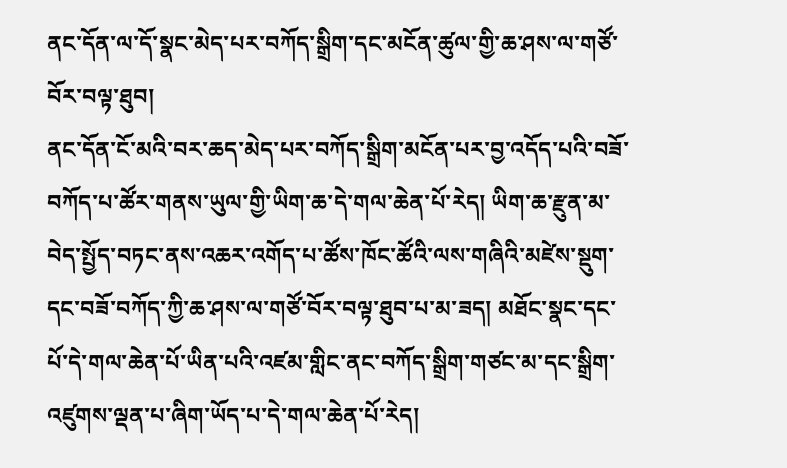ནང་དོན་ལ་དོ་སྣང་མེད་པར་བཀོད་སྒྲིག་དང་མངོན་ཚུལ་གྱི་ཆ་ཤས་ལ་གཙོ་བོར་བལྟ་ཐུབ།
ནང་དོན་ངོ་མའི་བར་ཆད་མེད་པར་བཀོད་སྒྲིག་མངོན་པར་བྱ་འདོད་པའི་བཟོ་བཀོད་པ་ཚོར་གནས་ཡུལ་གྱི་ཡིག་ཆ་དེ་གལ་ཆེན་པོ་རེད། ཡིག་ཆ་རྫུན་མ་བེད་སྤྱོད་བཏང་ནས་འཆར་འགོད་པ་ཚོས་ཁོང་ཚོའི་ལས་གཞིའི་མཛེས་སྡུག་དང་བཟོ་བཀོད་ཀྱི་ཆ་ཤས་ལ་གཙོ་བོར་བལྟ་ཐུབ་པ་མ་ཟད། མཐོང་སྣང་དང་པོ་དེ་གལ་ཆེན་པོ་ཡིན་པའི་འཛམ་གླིང་ནང་བཀོད་སྒྲིག་གཙང་མ་དང་སྒྲིག་འཛུགས་ལྡན་པ་ཞིག་ཡོད་པ་དེ་གལ་ཆེན་པོ་རེད།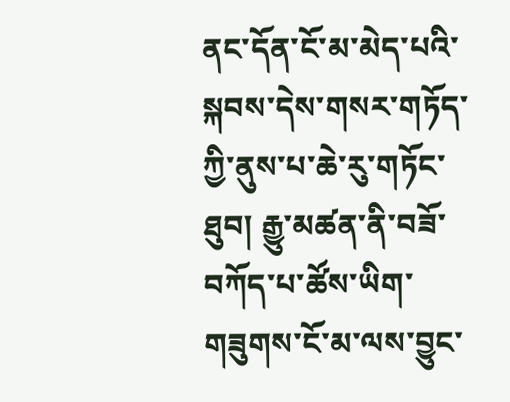ནང་དོན་ངོ་མ་མེད་པའི་སྐབས་དེས་གསར་གཏོད་ཀྱི་ནུས་པ་ཆེ་རུ་གཏོང་ཐུབ། རྒྱུ་མཚན་ནི་བཟོ་བཀོད་པ་ཚོས་ཡིག་གཟུགས་ངོ་མ་ལས་བྱུང་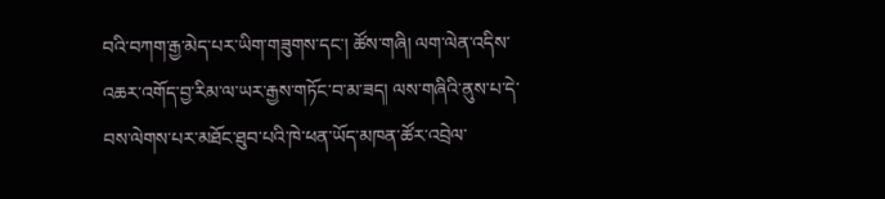བའི་བཀག་རྒྱ་མེད་པར་ཡིག་གཟུགས་དང་། ཚོས་གཞི། ལག་ལེན་འདིས་འཆར་འགོད་བྱ་རིམ་ལ་ཡར་རྒྱས་གཏོང་བ་མ་ཟད། ལས་གཞིའི་ནུས་པ་དེ་བས་ལེགས་པར་མཐོང་ཐུབ་པའི་ཁེ་ཕན་ཡོད་མཁན་ཚོར་འབྲེལ་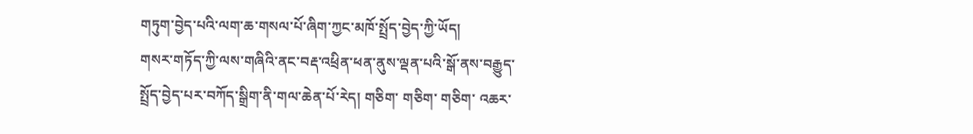གཏུག་བྱེད་པའི་ལག་ཆ་གསལ་པོ་ཞིག་ཀྱང་མཁོ་སྤྲོད་བྱེད་ཀྱི་ཡོད།
གསར་གཏོད་ཀྱི་ལས་གཞིའི་ནང་བརྡ་འཕྲིན་ཕན་ནུས་ལྡན་པའི་སྒོ་ནས་བརྒྱུད་སྤྲོད་བྱེད་པར་བཀོད་སྒྲིག་ནི་གལ་ཆེན་པོ་རེད། གཅིག་ གཅིག་ གཅིག་ འཆར་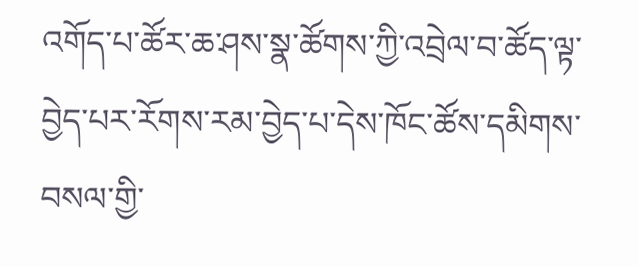འགོད་པ་ཚོར་ཆ་ཤས་སྣ་ཚོགས་ཀྱི་འབྲེལ་བ་ཚོད་ལྟ་བྱེད་པར་རོགས་རམ་བྱེད་པ་དེས་ཁོང་ཚོས་དམིགས་བསལ་གྱི་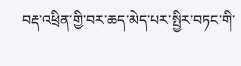བརྡ་འཕྲིན་གྱི་བར་ཆད་མེད་པར་སྤྱིར་བཏང་གི་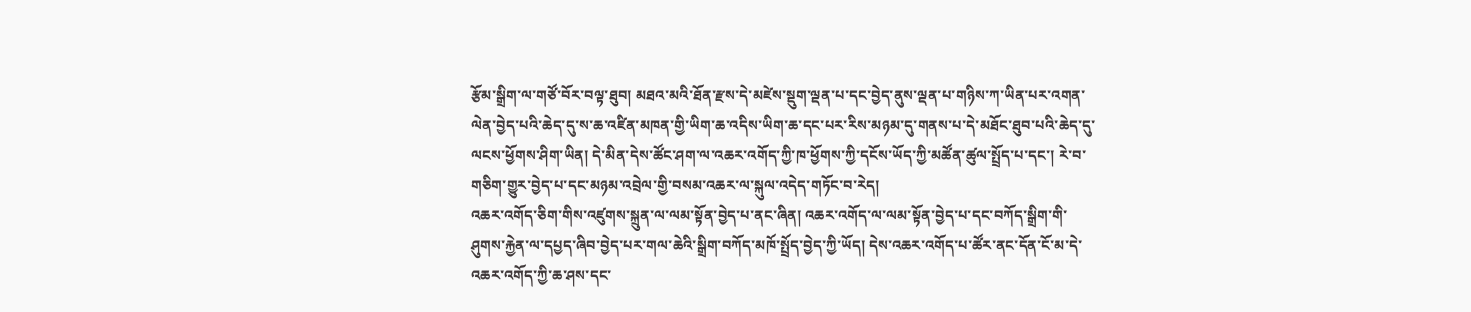རྩོམ་སྒྲིག་ལ་གཙོ་བོར་བལྟ་ཐུབ། མཐའ་མའི་ཐོན་རྫས་དེ་མཛེས་སྡུག་ལྡན་པ་དང་བྱེད་ནུས་ལྡན་པ་གཉིས་ཀ་ཡིན་པར་འགན་ལེན་བྱེད་པའི་ཆེད་དུ་ས་ཆ་འཛིན་མཁན་གྱི་ཡིག་ཆ་འདིས་ཡིག་ཆ་དང་པར་རིས་མཉམ་དུ་གནས་པ་དེ་མཐོང་ཐུབ་པའི་ཆེད་དུ་ལངས་ཕྱོགས་ཤིག་ཡིན། དེ་མིན་དེས་ཚོང་ཤག་ལ་འཆར་འགོད་ཀྱི་ཁ་ཕྱོགས་ཀྱི་དངོས་ཡོད་ཀྱི་མཚོན་ཚུལ་སྤྲོད་པ་དང་། རེ་བ་གཅིག་གྱུར་བྱེད་པ་དང་མཉམ་འབྲེལ་གྱི་བསམ་འཆར་ལ་སྐུལ་འདེད་གཏོང་བ་རེད།
འཆར་འགོད་ཅིག་གིས་འཛུགས་སྐྲུན་ལ་ལམ་སྟོན་བྱེད་པ་ནང་ཞིན། འཆར་འགོད་ལ་ལམ་སྟོན་བྱེད་པ་དང་བཀོད་སྒྲིག་གི་ཤུགས་རྐྱེན་ལ་དཔྱད་ཞིབ་བྱེད་པར་གལ་ཆེའི་སྒྲིག་བཀོད་མཁོ་སྤྲོད་བྱེད་ཀྱི་ཡོད། དེས་འཆར་འགོད་པ་ཚོར་ནང་དོན་ངོ་མ་དེ་འཆར་འགོད་ཀྱི་ཆ་ཤས་དང་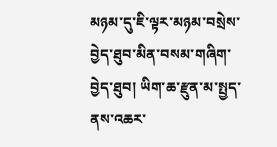མཉམ་དུ་ཇི་ལྟར་མཉམ་བསྲེས་བྱེད་ཐུབ་མིན་བསམ་གཞིག་བྱེད་ཐུབ། ཡིག་ཆ་རྫུན་མ་སྤྱད་ནས་འཆར་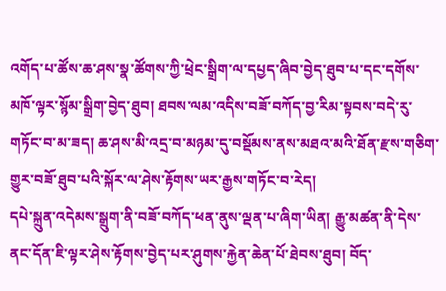འགོད་པ་ཚོས་ཆ་ཤས་སྣ་ཚོགས་ཀྱི་ཕྲེང་སྒྲིག་ལ་དཔྱད་ཞིབ་བྱེད་ཐུབ་པ་དང་དགོས་མཁོ་ལྟར་སྙོམ་སྒྲིག་བྱེད་ཐུབ། ཐབས་ལམ་འདིས་བཟོ་བཀོད་བྱ་རིམ་སྟབས་བདེ་རུ་གཏོང་བ་མ་ཟད། ཆ་ཤས་མི་འདྲ་བ་མཉམ་དུ་བསྡོམས་ནས་མཐའ་མའི་ཐོན་རྫས་གཅིག་གྱུར་བཟོ་ཐུབ་པའི་སྐོར་ལ་ཤེས་རྟོགས་ཡར་རྒྱས་གཏོང་བ་རེད།
དཔེ་སྐྲུན་འདེམས་སྒྲུག་ནི་བཟོ་བཀོད་ཕན་ནུས་ལྡན་པ་ཞིག་ཡིན། རྒྱུ་མཚན་ནི་དེས་ནང་དོན་ཇི་ལྟར་ཤེས་རྟོགས་བྱེད་པར་ཤུགས་རྐྱེན་ཆེན་པོ་ཐེབས་ཐུབ། བོད་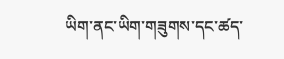ཡིག་ནང་ཡིག་གཟུགས་དང་ཚད་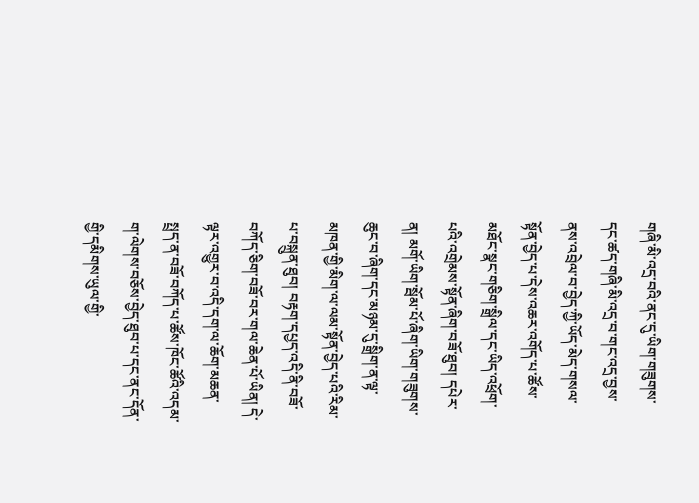གཞི་མི་འདྲ་བའི་ནང་དུ་ཡིག་གཟུགས་དང་ཚད་གཞི་མི་འདྲ་བ་གང་འདྲ་བྱས་ནས་འབྲེལ་བ་བྱེད་ཀྱི་ཡོད་མེད་གསལ་སྟོན་བྱེད་པ་དེས་འཆར་འགོད་པ་ཚོས་མཐོང་སྣང་གཅིག་སྒྲིལ་དང་ཡིད་འཕྲོག་པའི་འགྲེམས་སྟོན་ཞིག་བཟོ་ཐུབ། དཔེར་ན། མགོ་ཡིག་སྦོམ་པོ་ཞིག་ཡིག་གཟུགས་ཆུང་བ་ཞིག་དང་མཉམ་དུ་སྒྲིག་ན་ལྟ་མཁན་གྱི་མིག་ལ་ལམ་སྟོན་བྱེད་པའི་རིམ་པ་བསྐྲུན་ཐུབ། བརྟག་དཔྱད་འདི་ནི་བཟོ་བཀོད་ཅིག་བཟོ་བར་གལ་ཆེན་པོ་ཡིན། དེ་ལྟར་འགྱུར་བ་འདི་དག་ལ་ཆོག་མཆན་སྤྲད་ན་བཟོ་བཀོད་པ་ཚོས་ཁོང་ཚོའི་འདམ་ག་ལེགས་བཅོས་བྱེད་ཐུབ་པ་དང་ནང་དོན་གྱི་དམིགས་ཡུལ་གྱི་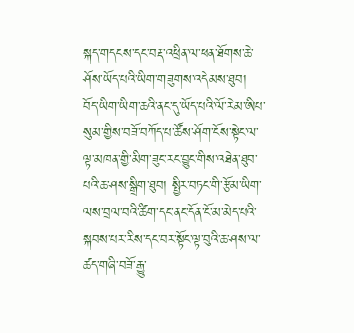སྐད་གདངས་དང་བརྡ་འཕྲིན་ལ་ཕན་ཐོགས་ཆེ་ཤོས་ཡོད་པའི་ཡིག་གཟུགས་འདེམས་ཐུབ།
བོད་ཡིག་ཡིག་ཆའི་ནང་དུ་ཡོད་པའི་ལོ་རེམ་ཨིཔ་སུམ་གྱིས་བཟོ་བཀོད་པ་ཚོས་ཤོག་ངོས་སྟེང་ལ་ལྟ་མཁན་གྱི་མིག་ཟུང་རང་བྱུང་གིས་འཐེན་ཐུབ་པའི་ཆ་ཤས་སྒྲིག་ཐུབ། སྤྱིར་བཏང་གི་རྩོམ་ཡིག་ལས་བྲལ་བའི་ཚིག་དང་ནང་དོན་ངོ་མ་མེད་པའི་སྐབས་པར་རིས་དང་བར་སྟོང་ལྟ་བུའི་ཆ་ཤས་ལ་ཚད་གཞི་བཟོ་རྒྱུ་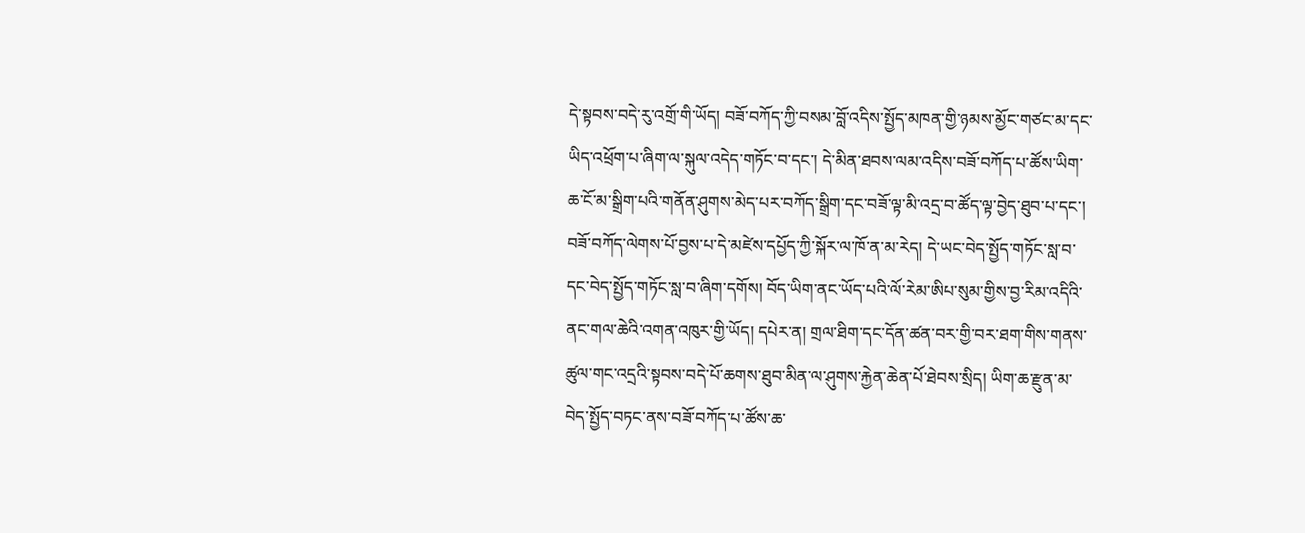དེ་སྟབས་བདེ་རུ་འགྲོ་གི་ཡོད། བཟོ་བཀོད་ཀྱི་བསམ་བློ་འདིས་སྤྱོད་མཁན་གྱི་ཉམས་མྱོང་གཙང་མ་དང་ཡིད་འཕྲོག་པ་ཞིག་ལ་སྐུལ་འདེད་གཏོང་བ་དང་། དེ་མིན་ཐབས་ལམ་འདིས་བཟོ་བཀོད་པ་ཚོས་ཡིག་ཆ་ངོ་མ་སྒྲིག་པའི་གནོན་ཤུགས་མེད་པར་བཀོད་སྒྲིག་དང་བཟོ་ལྟ་མི་འདྲ་བ་ཚོད་ལྟ་བྱེད་ཐུབ་པ་དང་།
བཟོ་བཀོད་ལེགས་པོ་བྱས་པ་དེ་མཛེས་དཔྱོད་ཀྱི་སྐོར་ལ་ཁོ་ན་མ་རེད། དེ་ཡང་བེད་སྤྱོད་གཏོང་སླ་བ་དང་བེད་སྤྱོད་གཏོང་སླ་བ་ཞིག་དགོས། བོད་ཡིག་ནང་ཡོད་པའི་ལོ་རེམ་ཨིཔ་སུམ་གྱིས་བྱ་རིམ་འདིའི་ནང་གལ་ཆེའི་འགན་འཁུར་གྱི་ཡོད། དཔེར་ན། གྲལ་ཐིག་དང་དོན་ཚན་བར་གྱི་བར་ཐག་གིས་གནས་ཚུལ་གང་འདྲའི་སྟབས་བདེ་པོ་ཆགས་ཐུབ་མིན་ལ་ཤུགས་རྐྱེན་ཆེན་པོ་ཐེབས་སྲིད། ཡིག་ཆ་རྫུན་མ་བེད་སྤྱོད་བཏང་ནས་བཟོ་བཀོད་པ་ཚོས་ཆ་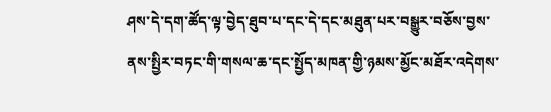ཤས་དེ་དག་ཚོད་ལྟ་བྱེད་ཐུབ་པ་དང་དེ་དང་མཐུན་པར་བསྒྱུར་བཅོས་བྱས་ནས་སྤྱིར་བཏང་གི་གསལ་ཆ་དང་སྤྱོད་མཁན་གྱི་ཉམས་མྱོང་མཐོར་འདེགས་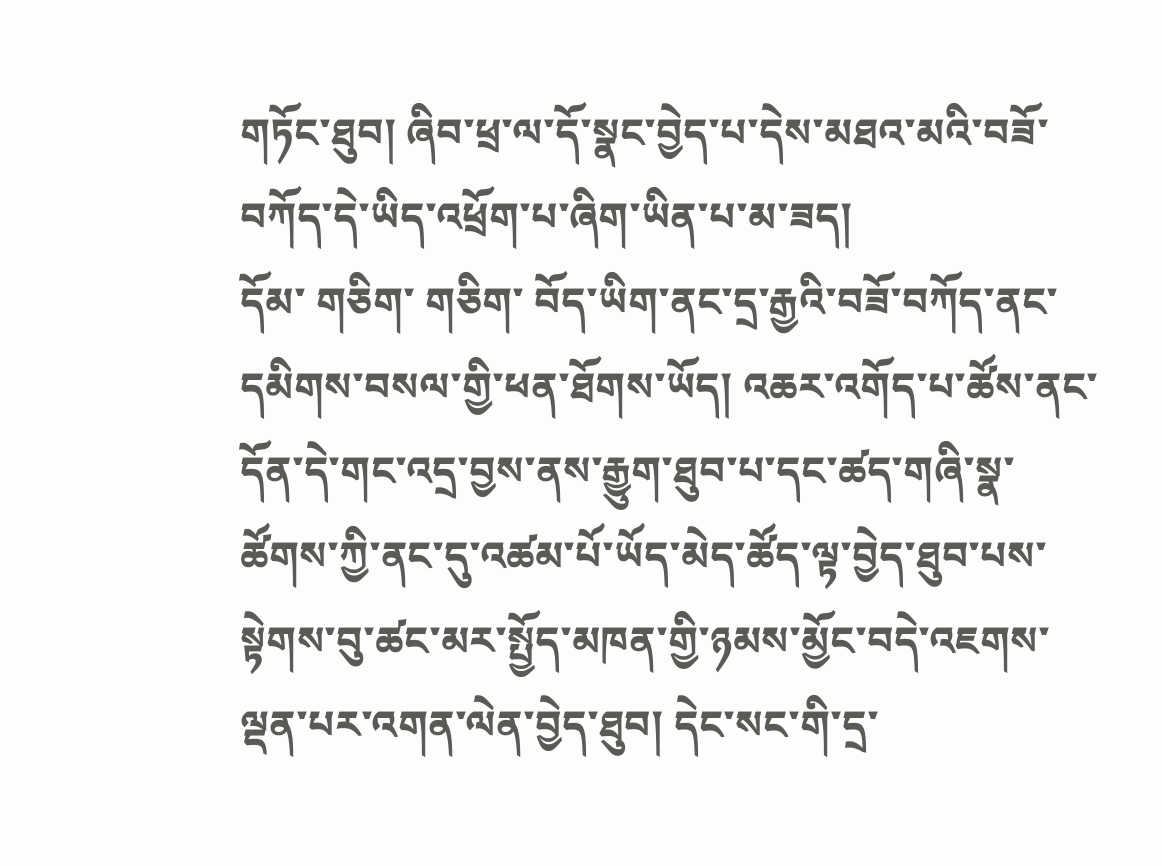གཏོང་ཐུབ། ཞིབ་ཕྲ་ལ་དོ་སྣང་བྱེད་པ་དེས་མཐའ་མའི་བཟོ་བཀོད་དེ་ཡིད་འཕྲོག་པ་ཞིག་ཡིན་པ་མ་ཟད།
དོམ་ གཅིག་ གཅིག་ བོད་ཡིག་ནང་དྲ་རྒྱའི་བཟོ་བཀོད་ནང་དམིགས་བསལ་གྱི་ཕན་ཐོགས་ཡོད། འཆར་འགོད་པ་ཚོས་ནང་དོན་དེ་གང་འདྲ་བྱས་ནས་རྒྱུག་ཐུབ་པ་དང་ཚད་གཞི་སྣ་ཚོགས་ཀྱི་ནང་དུ་འཚམ་པོ་ཡོད་མེད་ཚོད་ལྟ་བྱེད་ཐུབ་པས་སྟེགས་བུ་ཚང་མར་སྤྱོད་མཁན་གྱི་ཉམས་མྱོང་བདེ་འཇགས་ལྡན་པར་འགན་ལེན་བྱེད་ཐུབ། དེང་སང་གི་དྲ་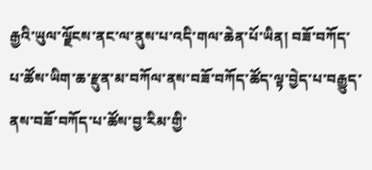རྒྱའི་ཡུལ་ལྗོངས་ནང་ལ་ནུས་པ་འདི་གལ་ཆེན་པོ་ཡིན། བཟོ་བཀོད་པ་ཚོས་ཡིག་ཆ་རྫུན་མ་བཀོལ་ནས་བཟོ་བཀོད་ཚོད་ལྟ་བྱེད་པ་བརྒྱུད་ནས་བཟོ་བཀོད་པ་ཚོས་བྱ་རིམ་གྱི་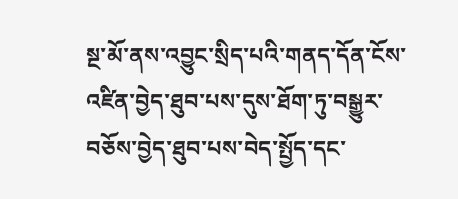སྔ་མོ་ནས་འབྱུང་སྲིད་པའི་གནད་དོན་ངོས་འཛིན་བྱེད་ཐུབ་པས་དུས་ཐོག་ཏུ་བསྒྱུར་བཅོས་བྱེད་ཐུབ་པས་བེད་སྤྱོད་དང་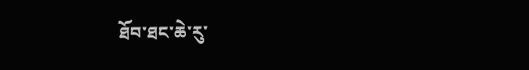ཐོབ་ཐང་ཆེ་རུ་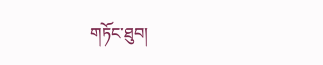གཏོང་ཐུབ།